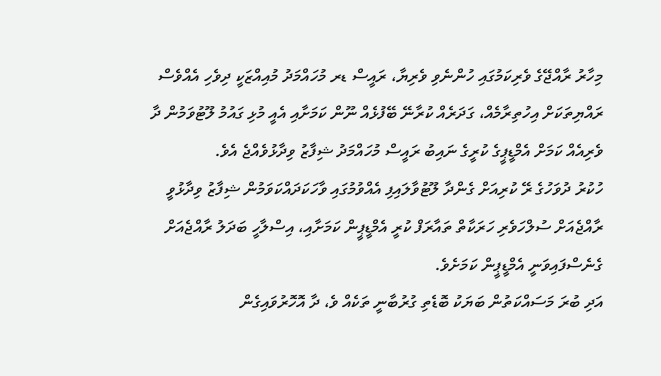މިހާރު ރާއްޖޭގެ ވެރިކަމުގައި ހުންނެވި ވެރިޔާ، ރައީސް ޑރ މުހައްމަދު މުއިއްޒަކީ ދިވެހި އެއްވެސް ރައްޔިތަކަށް އިހުތިރާމެއް، ގަދަރެއް ކުރާނޭ ބޭފުޅެއް ނޫން ކަމަށާއި އެއީ މުޅި ގައުމު ލޫޓުވަމުން ދާ ވެރިއެއް ކަމަށް އެމްޑީޕީގެ ކުރީގެ ނައިބު ރައީސް މުހައްމަދު ޝިފާޒު ވިދާޅުވެއްޖެ އެވެ.
ހުކުރު ދުވަހުގެ ރޭ ކުރިއަށް ގެންދާ ލޫޓުވާލައިފި އެއްވުމުގައި ވާހަކަދައްކަވަމުން ޝިފާޒު ވިދާޅުވީ ރާއްޖެއަށް ސުލްހަވެރި ހަރަކާތް ތައާރަފް ކުރީ އެމްޑީޕީން ކަމަށާއި، އިސްލާހީ ބަދަލު ރާއްޖެއަށް ގެނެސްފައިވަނީ އެމްޑީޕީން ކަމަށެވެ.
އަދި ބުރަ މަސައްކަތުން ބަޔަކު ބޮޑެތި ގުރުބާނީ ތަކެއް ވެ، ދާ އޮހޮރުވައިގެން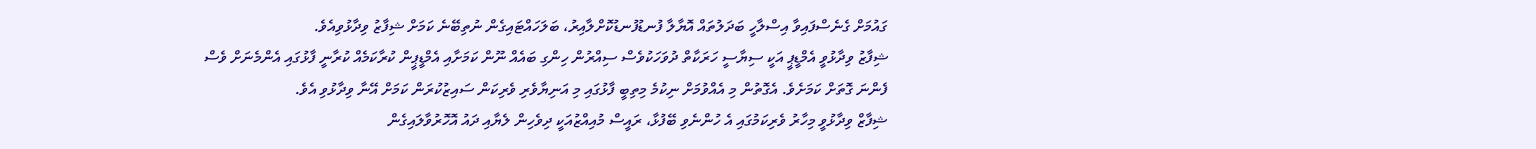ގައުމަށް ގެނެސްފައިވާ އިސްލާހީ ބަދަލުތައް އޮޔާލާ ފުނޑުފުނޑުކޮށްލާއިރު، ބަލަހައްޓައިގެން ނުތިބޭނެ ކަމަށް ޝިފާޒު ވިދާޅުވިއެވެ.
ޝިފާޒު ވިދާޅުވީ އެމްޑީޕީ އަކީ ސިޔާސީ ހަރަކާތް ދުވަހަކުވެސް ސިއްރުން ހިންގި ބައެއް ނޫން ކަމަށާއި އެމްޑީޕީން ކުރާކަމެއް ކުރާނީ ފާޅުގައި އެންމެނަށް ވެސް ފެންނަ ގޮތަށް ކަމަށެވެ. އެގޮތުން މި އެއްވުމަށް ނިކުމެ މިތިބީ ފާޅުގައި މި އަނިޔާވެރި ވެރިކަން ސައިޒުކުރަން ކަމަށް އޭނާ ވިދާޅުވި އެވެ.
ޝިފާޒް ވިދާޅުވީ މިހާރު ވެރިކަމުގައި އެ ހުންނެވި ބޭފުޅާ، ރައީސް މުއިއްޒުއަކީ ދިވެހިން ލެޔާއި ދައު އޮހޮރުވާލައިގެން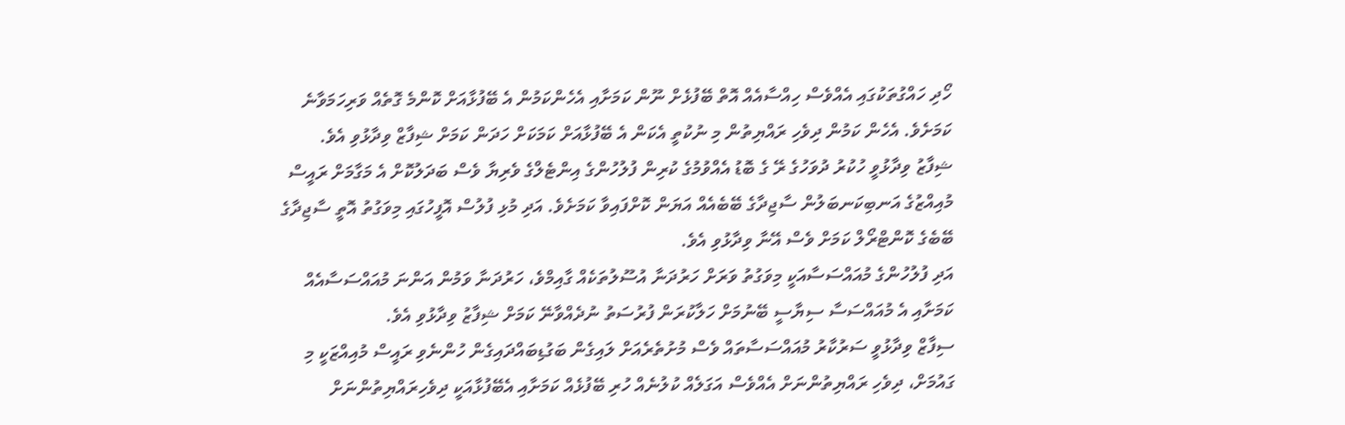ހޯދި ހައްގުތަކުގައި އެއްވެސް ހިއްސާއެއް އޮތް ބޭފުޅެށް ނޫން ކަމަށާއި އެހެންކަމުން އެ ބޭފުޅާއަށް ކޮންމެ ގޮތެއް ވަރިހަމަވާނެ ކަމަށެވެ. އެހެން ކަމުން ދިވެހި ރައްޔިތުން މި ނުކުތީ އެކަން އެ ބޭފުޅާއަށް ކަމަކަށް ހަދަން ކަމަށް ޝިފާޒް ވިދާޅުވި އެވެ.
ޝިފާޒު ވިދާޅުވީ ހުކުރު ދުވަހުގެ ރޭ ގެ ބޮޑު އެއްވުމުގެ ކުރިން ފުލުހުންގެ އިންޓެލްގެ ވެރިޔާ ވެސް ބަދަލުކޮށް އެ މަގާމަށް ރައީސް މުއިއްޒުގެ އަނބިކަނބަލުން ސާޖިދާގެ ބޭބެއެއް އަޔަން ކޮށްފައިވާ ކަމަށެވެ. އަދި މުޅި ފުލުސް އޮފީހުގައި މިވަގުތު އޮތީ ސާޖިދާގެ ބޭބެގެ ކޮންޓްރޯލް ކަމަށް ވެސް އޭނާ ވިދާޅުވި އެވެ.
އަދި ފުލުހުންގެ މުއައްސަސާއަކީ މިވަގުތު ވަރަށް ހަރުދަނާ އުސޫލުތަކެއް ގާއިމްވެ، ހަރުދަނާ ވަމުން އަންނަ މުއައްސަސާއެއް ކަމަށާއި އެ މުއައްސަސާ ސިޔާސީ ބޭނުމަށް ހަލާކުރަން ފުރުސަތު ނުދެއްވާނޭ ކަމަށް ޝިފާޒު ވިދާޅުވި އެވެ.
ސިފާޒް ވިދާޅުވީ ސަރުކާރު މުއައްސަސާތައް ވެސް މުށުތެރެއަށް ލައިގެން ބަގުޑިބައްދައިގެން ހުންނެވި ރައީސް މުއިއްޒަކީ މި ގައުމަށް، ދިވެހި ރައްޔިތުންނަށް އެއްވެސް އަގަލެއް ކުލުނެއް ހުރި ބޭފުޅެއް ކަމަށާއި އެބޭފުޅާއަކީ ދިވެހިރައްޔިތުންނަށް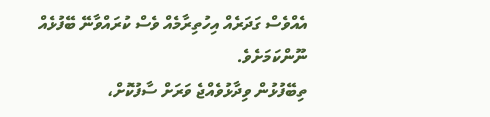އެއްވެސް ގަދަރެއް އިހުތިރާމެއް ވެސް ކުރައްވާނޭ ބޭފުޅެއް ނޫންކަމަށެވެ.
ތިބޭފުޅުން ވިދާޅުވެއްޖެ ވަރަށް ސާފުކޮށް،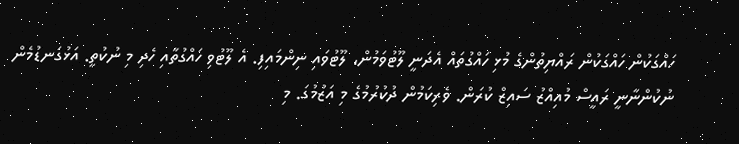ހައްގަކުން ހައްގަކުން ރައްޔިތުންގެ މުޅި ހައްގުތައް އެދަނީ ލޫޓުވަމުން، ލޫޓުވައި ނިންމައިފި. އެ ލޫޓުވި ހައްގުތާއި ހެދި މި ނުކުތީ. އަޅުގަނޑުމެން ނުކުންނާނީ ރައީސް މުއިއްޒު ސައިޒް ކުރަން. ވެރިކަމުން ދުކުރުމުގެ މި އަޒުމުގަ. މި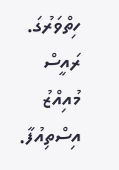ހިތްވަރުގަ. ރައީސް މުއިއްޒު އިސްތިއުފާ.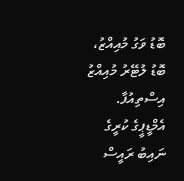ބޮޑު ވަގު މުއިއްޒު، ބޮޑު ލުޓޭރު މުއިއްޒު އިސްތިއުފާ.
އެމްޑީޕީގެ ކުރީގެ ނައިބު ރައީސް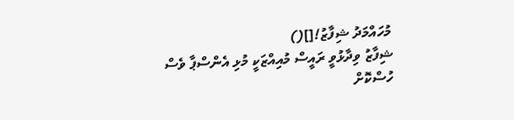މުހައްމަދު ޝިފާޒު![]()
ޝިފާޒު ވިދާޅުވީ ރައީސް މުއިއްޒަކީ މުޅި އެންސްޕާ ވެސް ހުސްކޮށް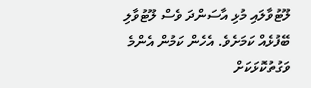ލޫޓުވާލައި މުޅި އާސަންދަ ވެސް ލޫޓުވާލި ބޭފުޅެއް ކަމަށެވެ. އެހެން ކަމުން އެންމެ ވަގުތުކޮޅަކަށް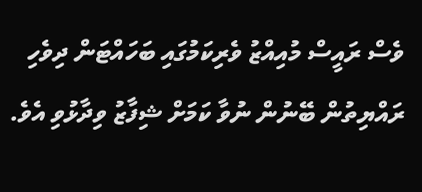ވެސް ރައީސް މުއިއްޒު ވެރިކަމުގައި ބަހައްޓަން ދިވެހި ރައްޔިތުން ބޭނުން ނުވާ ކަމަށް ޝިފާޒު ވިދާޅުވި އެވެ.